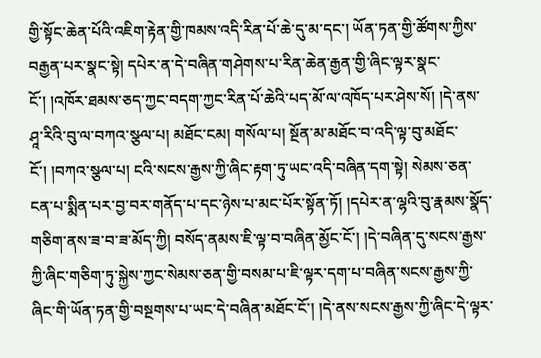གྱི་སྟོང་ཆེན་པོའི་འཇིག་རྟེན་གྱི་ཁམས་འདི་རིན་པོ་ཆེ་དུ་མ་དང་། ཡོན་ཏན་གྱི་ཚོགས་ཀྱིས་བརྒྱན་པར་སྣང་སྟེ། དཔེར་ན་དེ་བཞིན་གཤེགས་པ་རིན་ཆེན་རྒྱན་གྱི་ཞིང་ལྟར་སྣང་ངོ་། །འཁོར་ཐམས་ཅད་ཀྱང་བདག་ཀྱང་རིན་པོ་ཆེའི་པད་མོ་ལ་འཁོད་པར་ཤེས་སོ། །དེ་ནས་ཤཱ་རིའི་བུ་ལ་བཀའ་སྩལ་པ། མཐོང་ངམ། གསོལ་པ། སྔོན་མ་མཐོང་བ་འདི་ལྟ་བུ་མཐོང་ངོ་། །བཀའ་སྩལ་པ། ངའི་སངས་རྒྱས་ཀྱི་ཞིང་རྟག་ཏུ་ཡང་འདི་བཞིན་དག་སྟེ། སེམས་ཅན་ངན་པ་སྨིན་པར་བྱ་བར་གནོད་པ་དང་ཉེས་པ་མང་པོར་སྟོན་ཏོ། །དཔེར་ན་ལྷའི་བུ་རྣམས་སྣོད་གཅིག་ནས་ཟ་བ་ཟ་མོད་ཀྱི། བསོད་ནམས་ཇི་ལྟ་བ་བཞིན་མྱོང་ངོ་། །དེ་བཞིན་དུ་སངས་རྒྱས་ཀྱི་ཞིང་གཅིག་ཏུ་སྐྱེས་ཀྱང་སེམས་ཅན་གྱི་བསམ་པ་ཇི་ལྟར་དག་པ་བཞིན་སངས་རྒྱས་ཀྱི་ཞིང་གི་ཡོན་ཏན་གྱི་བསྔགས་པ་ཡང་དེ་བཞིན་མཐོང་ངོ་། །དེ་ནས་སངས་རྒྱས་ཀྱི་ཞིང་དེ་ལྟར་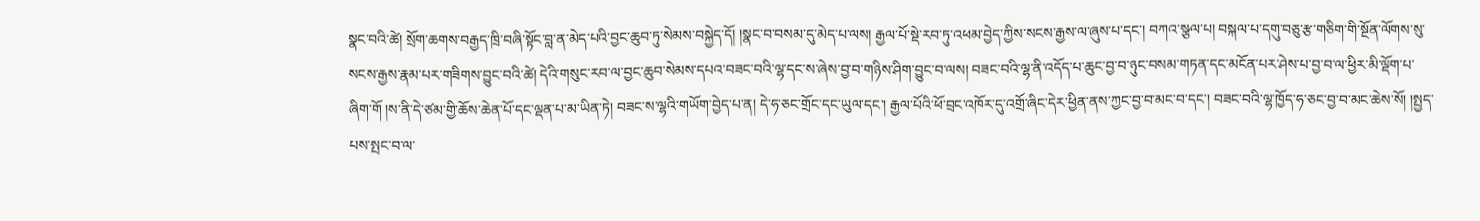སྣང་བའི་ཚེ། སྲོག་ཆགས་བརྒྱད་ཁྲི་བཞི་སྟོང་བླ་ན་མེད་པའི་བྱང་ཆུབ་ཏུ་སེམས་བསྐྱེད་དོ། །སྣང་བ་བསམ་དུ་མེད་པ་ལས། རྒྱལ་པོ་སྡེ་རབ་ཏུ་འཕམ་བྱེད་ཀྱིས་སངས་རྒྱས་ལ་ཞུས་པ་དང་། བཀའ་སྩལ་པ། བསྐལ་པ་དགུ་བཅུ་རྩ་གཅིག་གི་སྔོན་ལོགས་སུ་སངས་རྒྱས་རྣམ་པར་གཟིགས་བྱུང་བའི་ཚེ། དེའི་གསུང་རབ་ལ་བྱང་ཆུབ་སེམས་དཔའ་བཟང་བའི་ལྷ་དང་ས་ཞེས་བྱ་བ་གཉིས་ཤིག་བྱུང་བ་ལས། བཟང་བའི་ལྷ་ནི་འདོད་པ་ཆུང་བྱ་བ་ཉུང་བསམ་གཏན་དང་མངོན་པར་ཤེས་པ་བྱ་བ་ལ་ཕྱིར་མི་ལྡོག་པ་ཞིག་གོ །ས་ནི་དེ་ཙམ་གྱི་ཆོས་ཆེན་པོ་དང་ལྡན་པ་མ་ཡིན་ཏེ། བཟང་ས་ལྷའི་གཡོག་བྱེད་པ་ན། དེ་ཧ་ཅང་གྲོང་དང་ཡུལ་དང་། རྒྱལ་པོའི་ཕོ་བྲང་འཁོར་དུ་འགྲོ་ཞིང་དེར་ཕྱིན་ནས་ཀྱང་བྱ་བ་མང་བ་དང་། བཟང་བའི་ལྷ་ཁྱོད་ཧ་ཅང་བྱ་བ་མང་ཆེས་སོ། །སྤྱད་པས་སྤང་བ་ལ་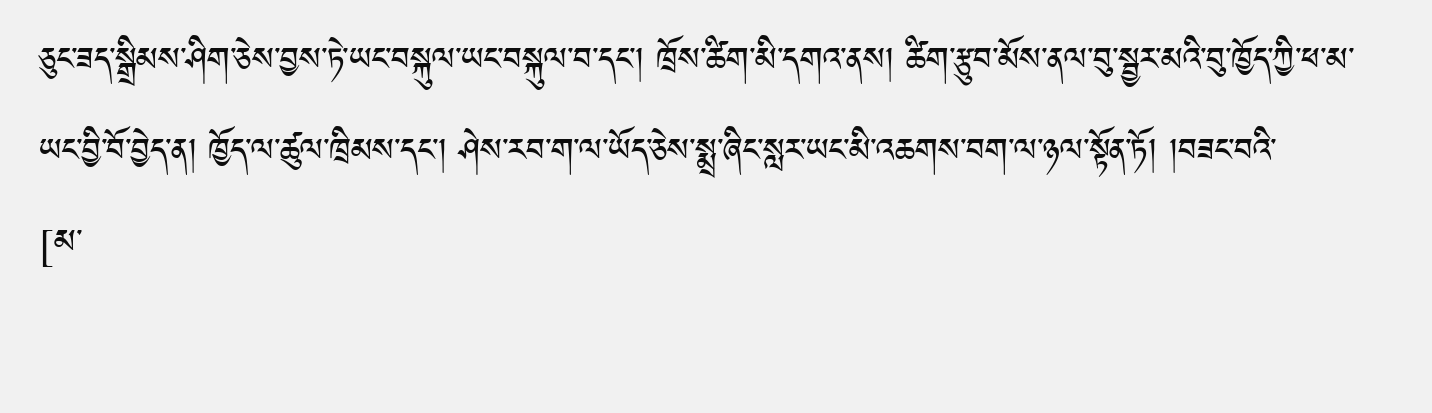ཅུང་ཟད་སྒྲིམས་ཤིག་ཅེས་བྱས་ཏེ་ཡང་བསྐུལ་ཡང་བསྐུལ་བ་དང་། ཁྲོས་ཚིག་མི་དགའ་ནས། ཚིག་རྩུབ་མོས་ནལ་བུ་སྦྱར་མའི་བུ་ཁྱོད་ཀྱི་ཕ་མ་ཡང་བྱི་བོ་བྱེད་ན། ཁྱོད་ལ་ཚུལ་ཁྲིམས་དང་། ཤེས་རབ་ག་ལ་ཡོད་ཅེས་སྨྲ་ཞིང་སླར་ཡང་མི་འཆགས་བག་ལ་ཉལ་སྟོན་ཏོ། །བཟང་བའི་
[མ་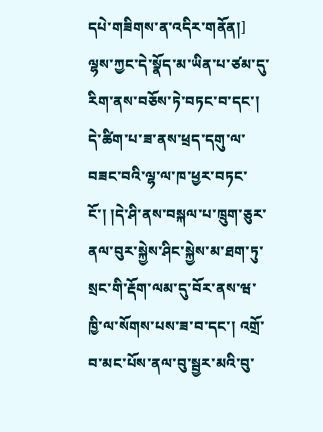དཔེ་གཟིགས་ན་འདིར་གནོན།]
ལྷས་ཀྱང་དེ་སྣོད་མ་ཡིན་པ་ཙམ་དུ་རིག་ནས་བཅོས་ཏེ་བཏང་བ་དང་། དེ་ཚིག་པ་ཟ་ནས་ཕྲད་དགུ་ལ་བཟང་བའི་ལྷ་ལ་ཁ་ཕྱར་བཏང་ངོ་། །དེ་ཤི་ནས་བསྐལ་པ་ཁྲུག་ཅུར་ནལ་བུར་སྐྱེས་ཤིང་སྐྱེས་མ་ཐག་ཏུ་སྲང་གི་རྡོག་ལམ་དུ་བོར་ནས་ཝ་ཁྱི་ལ་སོགས་པས་ཟ་བ་དང་། འགྲོ་བ་མང་པོས་ནལ་བུ་སྦྱར་མའི་བུ་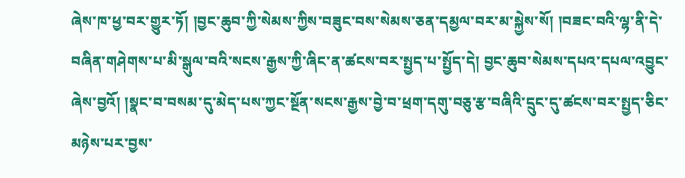ཞེས་ཁ་ཕྱ་བར་གྱུར་ཏོ། །བྱང་ཆུབ་ཀྱི་སེམས་ཀྱིས་བཟུང་བས་སེམས་ཅན་དམྱལ་བར་མ་སྐྱེས་སོ། །བཟང་བའི་ལྷ་ནི་དེ་བཞིན་གཤེགས་པ་མི་སྒུལ་བའི་སངས་རྒྱས་ཀྱི་ཞིང་ན་ཚངས་བར་སྤྱད་པ་སྤྱོད་དེ། བྱང་ཆུབ་སེམས་དཔའ་དཔལ་འབྱུང་ཞེས་བྱའོ། །སྣང་བ་བསམ་དུ་མེད་པས་ཀྱང་སྔོན་སངས་རྒྱས་བྱེ་བ་ཕྲག་དགུ་བཅུ་རྩ་བཞིའི་དྲུང་དུ་ཚངས་བར་སྤྱད་ཅིང་མཉེས་པར་བྱས་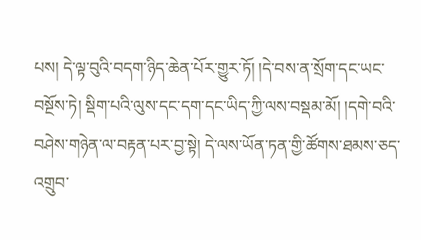པས། དེ་ལྟ་བུའི་བདག་ཉིད་ཆེན་པོར་གྱུར་ཏོ། །དེ་བས་ན་སྲོག་དང་ཡང་བསྔོས་ཏེ། སྡིག་པའི་ལུས་དང་དག་དང་ཡིད་ཀྱི་ལས་བསྡམ་མོ། །དགེ་བའི་བཤེས་གཉེན་ལ་བརྟན་པར་བྱ་སྟེ། དེ་ལས་ཡོན་ཏན་གྱི་ཚོགས་ཐམས་ཅད་འགྲུབ་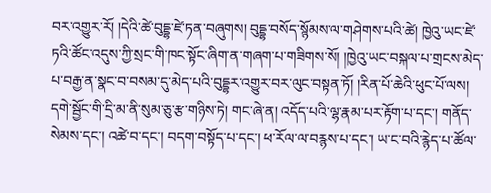བར་འགྱུར་རོ། །དེའི་ཚེ་བུདྡྷ་ཛེ་ཏན་བཞུགས། བུདྡྷ་བསོད་སྙོམས་ལ་གཤེགས་པའི་ཚེ། ཁྱེའུ་ཡང་ཛེ་ཏའི་ཚོང་འདུས་ཀྱི་སྲང་གི་ཁང་སྟོང་ཞིག་ན་གཞག་པ་གཟིགས་སོ། །ཁྱེའུ་ཡང་བསྐལ་པ་གྲངས་མེད་པ་བརྒྱ་ན་སྣང་བ་བསམ་དུ་མེད་པའི་བུདྡྷར་འགྱུར་བར་ལུང་བསྟན་ཏོ། །རིན་པོ་ཆེའི་ཕུང་པོ་ལས། དགེ་སྦྱོང་གི་དྲི་མ་ནི་སུམ་ཅུ་རྩ་གཉིས་ཏེ། གང་ཞེ་ན། འདོད་པའི་ལྷ་རྣམ་པར་རྟོག་པ་དང་། གནོད་སེམས་དང་། འཚེ་བ་དང་། བདག་བསྟོད་པ་དང་། ཕ་རོལ་ལ་བརྙས་པ་དང་། ཡ་ང་བའི་རྙེད་པ་ཚོལ་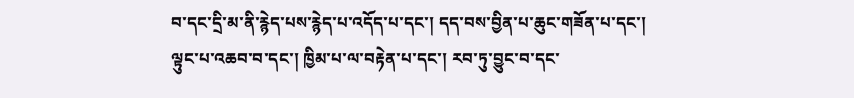བ་དང་དྲི་མ་ནི་རྙེད་པས་རྙེད་པ་འདོད་པ་དང་། དད་བས་བྱིན་པ་ཆུང་གཟོན་པ་དང་། ལྟུང་པ་འཆབ་བ་དང་། ཁྱིམ་པ་ལ་བརྟེན་པ་དང་། རབ་ཏུ་བྱུང་བ་དང་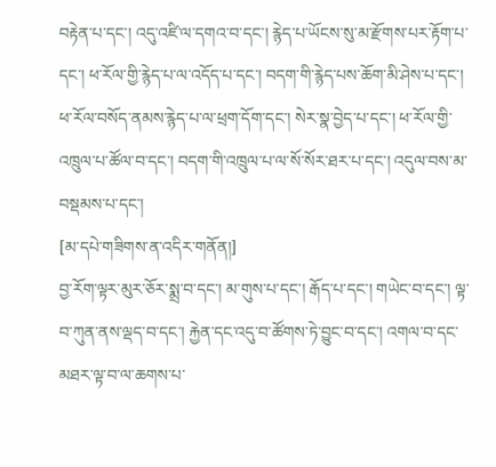བརྟེན་པ་དང་། འདུ་འཛི་ལ་དགའ་བ་དང་། རྙེད་པ་ཡོངས་སུ་མ་རྫོགས་པར་རྟོག་པ་དང་། ཕ་རོལ་གྱི་རྙེད་པ་ལ་འདོད་པ་དང་། བདག་གི་རྙེད་པས་ཆོག་མི་ཤེས་པ་དང་། ཕ་རོལ་བསོད་ནམས་རྙེད་པ་ལ་ཕྲག་དོག་དང་། སེར་སྣ་བྱེད་པ་དང་། ཕ་རོལ་གྱི་འཁྲུལ་པ་ཚོལ་བ་དང་། བདག་གི་འཁྲུལ་པ་ལ་སོ་སོར་ཐར་པ་དང་། འདུལ་བས་མ་བསྡམས་པ་དང་།
[མ་དཔེ་གཟིགས་ན་འདིར་གནོན།]
བྱ་རོག་ལྟར་མུར་ཅོར་སྨྲ་བ་དང་། མ་གུས་པ་དང་། རྒོད་པ་དང་། གཡེང་བ་དང་། ལྟ་བ་ཀུན་ནས་ལྡད་བ་དང་། རྐྱེན་དང་འདུ་བ་ཚོགས་ཏེ་བྱུང་བ་དང་། འགལ་བ་དང་མཐར་ལྟ་བ་ལ་ཆགས་པ་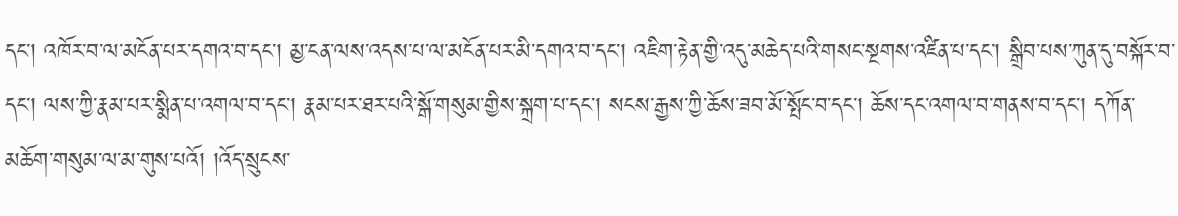དང་། འཁོར་བ་ལ་མངོན་པར་དགའ་བ་དང་། མྱ་ངན་ལས་འདས་པ་ལ་མངོན་པར་མི་དགའ་བ་དང་། འཇིག་རྟེན་གྱི་འདུ་མཆེད་པའི་གསང་སྔགས་འཛིན་པ་དང་། སྒྲིབ་པས་ཀུན་དུ་བསྐོར་བ་དང་། ལས་ཀྱི་རྣམ་པར་སྨིན་པ་འགལ་བ་དང་། རྣམ་པར་ཐར་པའི་སྒོ་གསུམ་གྱིས་སྐྲག་པ་དང་། སངས་རྒྱས་ཀྱི་ཆོས་ཟབ་མོ་སྤོང་བ་དང་། ཆོས་དང་འགལ་བ་གནས་བ་དང་། དཀོན་མཆོག་གསུམ་ལ་མ་གུས་པའོ། །འོད་སྲུངས་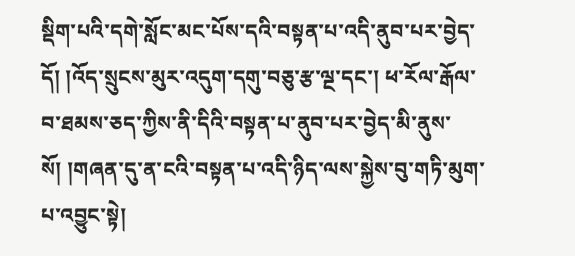སྡིག་པའི་དགེ་སློང་མང་པོས་དའི་བསྟན་པ་འདི་ནུབ་པར་བྱེད་དོ། །འོད་སྲུངས་མུར་འདུག་དགུ་བཅུ་རྩ་ལྔ་དང་། ཕ་རོལ་རྒོལ་བ་ཐམས་ཅད་ཀྱིས་ནི་དིའི་བསྟན་པ་ནུབ་པར་བྱེད་མི་ནུས་སོ། །གཞན་དུ་ན་ངའི་བསྟན་པ་འདི་ཉིད་ལས་སྐྱེས་བུ་གཏི་མུག་པ་འབྱུང་སྟེ།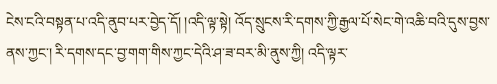ངེས་ངའི་བསྟན་པ་འདི་ནུབ་པར་བྱེད་དོ། །འདི་ལྟ་སྟེ། འོད་སྲུངས་རི་དགས་ཀྱི་རྒྱལ་པོ་སེང་གེ་འཆི་བའི་དུས་བྱས་ནས་ཀྱང་། རི་དགས་དང་བྱ་གག་གིས་ཀྱང་དེའི་ཤ་ཟ་བར་མི་ནུས་ཀྱི། འདི་ལྟར་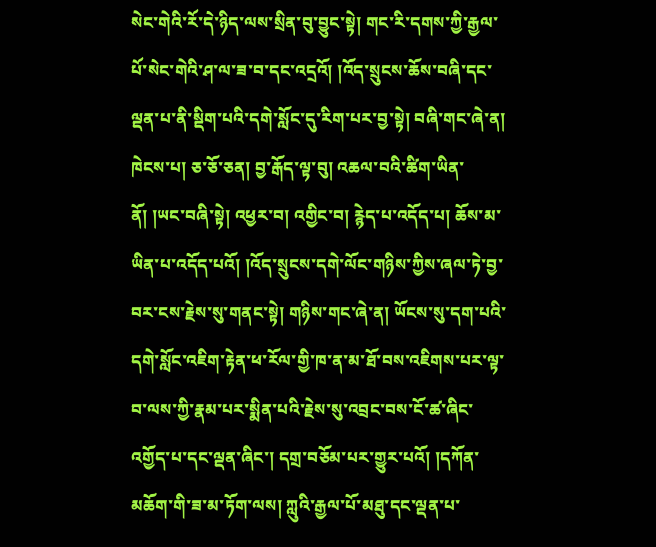སེང་གེའི་རོ་དེ་ཉིད་ལས་སྲིན་བུ་བྱུང་སྟེ། གང་རི་དགས་ཀྱི་རྒྱལ་པོ་སེང་གེའི་ཤ་ལ་ཟ་བ་དང་འདྲའོ། །འོད་སྲུངས་ཆོས་བཞི་དང་ལྡན་པ་ནི་སྡིག་པའི་དགེ་སློང་དུ་རིག་པར་བྱ་སྟེ། བཞི་གང་ཞེ་ན། ཁེངས་པ། ཅ་ཅོ་ཅན། བྱ་རྒོད་ལྟ་བུ། འཆལ་བའི་ཚིག་ཡིན་ནོ། །ཡང་བཞི་སྟེ། འཕྱར་བ། འགྱིང་བ། རྙེད་པ་འདོད་པ། ཆོས་མ་ཡིན་པ་འདོད་པའོ། །འོད་སྲུངས་དགེ་ལོང་གཉིས་ཀྱིས་ཞལ་ཏེ་བྱ་བར་ངས་རྗེས་སུ་གནང་སྟེ། གཉིས་གང་ཞེ་ན། ཡོངས་སུ་དག་པའི་དགེ་སློང་འཇིག་རྟེན་ཕ་རོལ་གྱི་ཁ་ན་མ་ཐོ་བས་འཇིགས་པར་ལྟ་བ་ལས་ཀྱི་རྣམ་པར་སྨིན་པའི་རྗེས་སུ་འབྲང་བས་ངོ་ཚ་ཞིང་འགྱོད་པ་དང་ལྡན་ཞིང་། དགྲ་བཅོམ་པར་གྱུར་པའོ། །དཀོན་མཆོག་གི་ཟ་མ་ཏོག་ལས། ཀླུའི་རྒྱལ་པོ་མཐུ་དང་ལྡན་པ་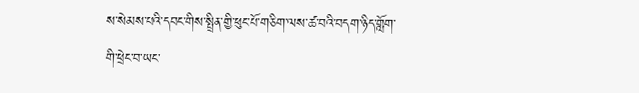ས་སེམས་པའི་དབང་གིས་སྤྲིན་གྱི་ཕུང་པོ་གཅིག་ལས་ཚ་བའི་བདག་ཉིད་གློག་གི་ཕྲེང་བ་ཡང་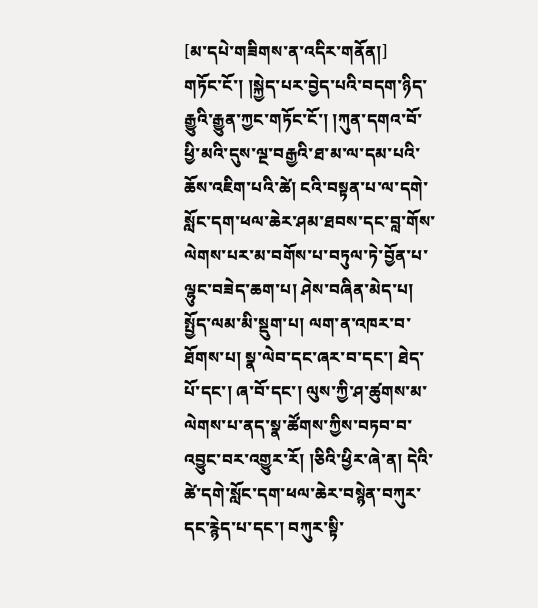[མ་དཔེ་གཟིགས་ན་འདིར་གནོན།]
གཏོང་ངོ་། །སྐྱེད་པར་བྱེད་པའི་བདག་ཉིད་རྒྱུའི་རྒྱུན་ཀྱང་གཏོང་ངོ་། །ཀུན་དགའ་བོ་ཕྱི་མའི་དུས་ལྔ་བརྒྱའི་ཐ་མ་ལ་དམ་པའི་ཆོས་འཇིག་པའི་ཚེ། ངའི་བསྟན་པ་ལ་དགེ་སློང་དག་ཕལ་ཆེར་ཤམ་ཐབས་དང་བླ་གོས་ལེགས་པར་མ་བགོས་པ་བཏུལ་ཏེ་བྱོན་པ་ལྷུང་བཟེད་ཆག་པ། ཤེས་བཞིན་མེད་པ། སྤྱོད་ལམ་མི་སྡུག་པ། ལག་ན་འཁར་བ་ཐོགས་པ། སྣ་ལེབ་དང་ཞར་བ་དང་། ཐེད་པོ་དང་། ཞ་བོ་དང་། ལུས་ཀྱི་ཤ་ཚུགས་མ་ལེགས་པ་ནད་སྣ་ཚོགས་ཀྱིས་བཏབ་བ་འབྱུང་བར་འགྱུར་རོ། །ཅིའི་ཕྱིར་ཞེ་ན། དེའི་ཚེ་དགེ་སློང་དག་ཕལ་ཆེར་བསྙེན་བཀུར་དང་རྙེད་པ་དང་། བཀུར་སྟི་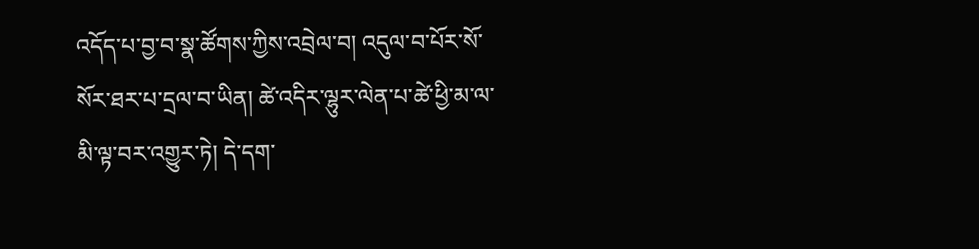འདོད་པ་བྱ་བ་སྣ་ཚོགས་ཀྱིས་འབྲེལ་བ། འདུལ་བ་པོར་སོ་སོར་ཐར་པ་དྲལ་བ་ཡིན། ཚེ་འདིར་ལྷུར་ལེན་པ་ཚེ་ཕྱི་མ་ལ་མི་ལྟ་བར་འགྱུར་ཏེ། དེ་དག་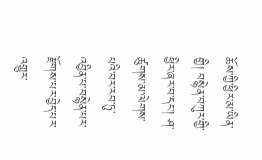ཆོས་ཀྱི་ཕྱིར་མ་ཡིན་གྱི། བསྙེན་བཀུར་གྱི་ཕྱིར་ཞར་བ་དང་། ཤ་ཚུགས་མ་ལེགས་པའི་བར་རབ་ཏུ་འབྱིན་པ་བསྙེན་པར་རྫོགས་པར་བྱེད་པར་འགྱུར་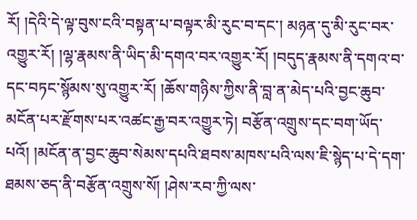རོ། །དེའི་དེ་ལྟ་བུས་ངའི་བསྟན་པ་བལྟར་མི་རུང་བ་དང་། མཉན་དུ་མི་རུང་བར་འགྱུར་རོ། །ལྷ་རྣམས་ནི་ཡིད་མི་དགའ་བར་འགྱུར་རོ། །བདུད་རྣམས་ནི་དགའ་བ་དང་བཏང་སྙོམས་སུ་འགྱུར་རོ། །ཆོས་གཉིས་ཀྱིས་ནི་བླ་ན་མེད་པའི་བྱང་ཆུབ་མངོན་པར་རྫོགས་པར་འཚང་རྒྱ་བར་འགྱུར་ཏེ། བརྩོན་འགྲུས་དང་བག་ཡོད་པའོ། །མངོན་ན་བྱང་ཆུབ་སེམས་དཔའི་ཐབས་མཁས་པའི་ལས་ཇི་སྙེད་པ་དེ་དག་ཐམས་ཅད་ནི་བརྩོན་འགྲུས་སོ། །ཤེས་རབ་ཀྱི་ལས་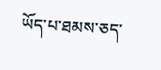ཡོད་པ་ཐམས་ཅད་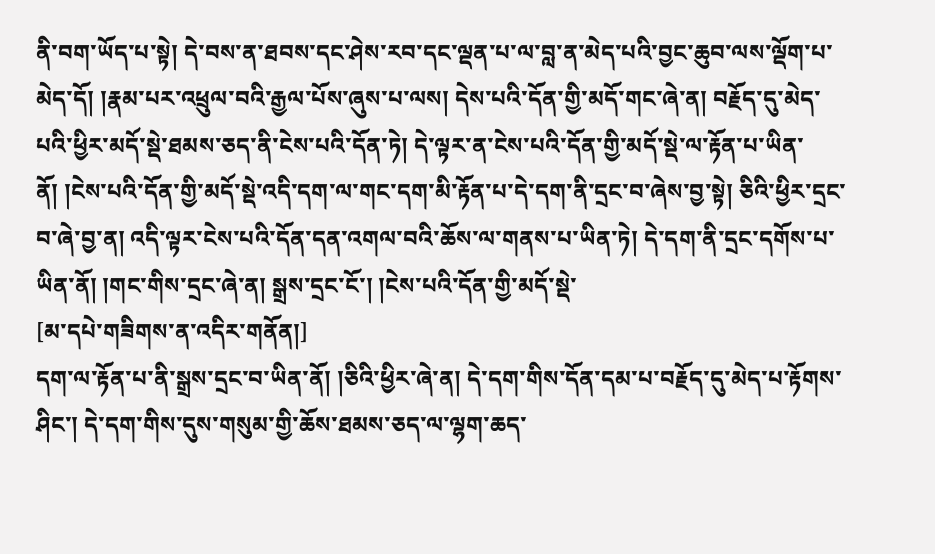ནི་བག་ཡོད་པ་སྟེ། དེ་བས་ན་ཐབས་དང་ཤེས་རབ་དང་ལྡན་པ་ལ་བླ་ན་མེད་པའི་བྱང་ཆུབ་ལས་ལྡོག་པ་མེད་དོ། །རྣམ་པར་འཕྲུལ་བའི་རྒྱལ་པོས་ཞུས་པ་ལས། དེས་པའི་དོན་གྱི་མདོ་གང་ཞེ་ན། བརྗོད་དུ་མེད་པའི་ཕྱིར་མདོ་སྡེ་ཐམས་ཅད་ནི་ངེས་པའི་དོན་ཏེ། དེ་ལྟར་ན་ངེས་པའི་དོན་གྱི་མདོ་སྡེ་ལ་རྟོན་པ་ཡིན་ནོ། །ངེས་པའི་དོན་གྱི་མདོ་སྡེ་འདི་དག་ལ་གང་དག་མི་རྟོན་པ་དེ་དག་ནི་དྲང་བ་ཞེས་བྱ་སྟེ། ཅིའི་ཕྱིར་དྲང་བ་ཞེ་བྱ་ན། འདི་ལྟར་ངེས་པའི་དོན་དན་འགལ་བའི་ཆོས་ལ་གནས་པ་ཡིན་ཏེ། དེ་དག་ནི་དྲང་དགོས་པ་ཡིན་ནོ། །གང་གིས་དྲང་ཞེ་ན། སྒྲས་དྲང་ངོ་། །ངེས་པའི་དོན་གྱི་མདོ་སྡེ་
[མ་དཔེ་གཟིགས་ན་འདིར་གནོན།]
དག་ལ་རྟོན་པ་ནི་སྒྲས་དྲང་བ་ཡིན་ནོ། །ཅིའི་ཕྱིར་ཞེ་ན། དེ་དག་གིས་དོན་དམ་པ་བརྗོད་དུ་མེད་པ་རྟོགས་ཤིང་། དེ་དག་གིས་དུས་གསུམ་གྱི་ཆོས་ཐམས་ཅད་ལ་ལྷག་ཆད་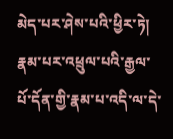མེད་པར་ཤེས་པའི་ཕྱིར་ཏེ། རྣམ་པར་འཕྲུལ་པའི་རྒྱལ་པོ་དོན་གྱི་རྣམ་པ་འདི་ལ་དེ་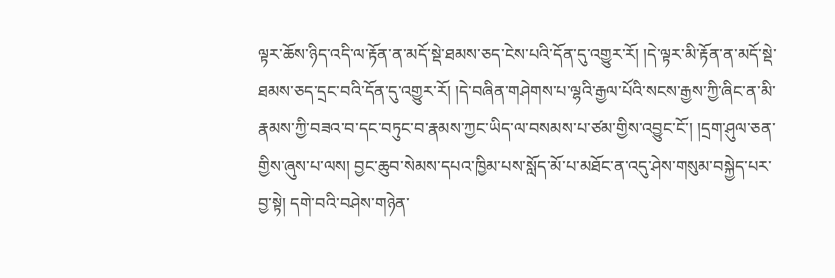ལྟར་ཆོས་ཉིད་འདི་ལ་རྟོན་ན་མདོ་སྡེ་ཐམས་ཅད་ངེས་པའི་དོན་དུ་འགྱུར་རོ། །དེ་ལྟར་མི་རྟོན་ན་མདོ་སྡེ་ཐམས་ཅད་དྲང་བའི་དོན་དུ་འགྱུར་རོ། །དེ་བཞིན་གཤེགས་པ་ལྷའི་རྒྱལ་པོའི་སངས་རྒྱས་ཀྱི་ཞིང་ན་མི་རྣམས་ཀྱི་བཟའ་བ་དང་བཏུང་བ་རྣམས་ཀྱང་ཡིད་ལ་བསམས་པ་ཙམ་གྱིས་འབྱུང་ངོ་། །དྲག་ཤུལ་ཅན་གྱིས་ཞུས་པ་ལས། བྱང་ཆུབ་སེམས་དཔའ་ཁྱིམ་པས་སློད་མོ་པ་མཐོང་ན་འདུ་ཤེས་གསུམ་བསྐྱེད་པར་བྱ་སྟེ། དགེ་བའི་བཤེས་གཉེན་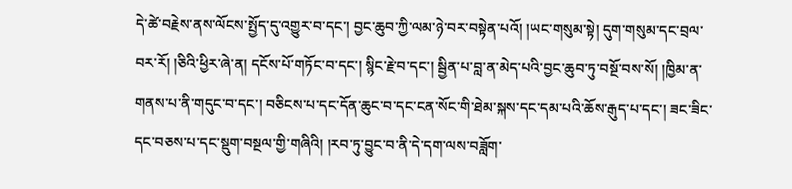དེ་ཚེ་བརྗེས་ནས་ལོངས་སྤྱོད་དུ་འགྱུར་བ་དང་། བྱང་ཆུབ་ཀྱི་ལམ་ཉེ་བར་བསྟེན་པའོ། །ཡང་གསུམ་སྟེ། དུག་གསུམ་དང་བྲལ་བར་རོ། །ཅིའི་ཕྱིར་ཞེ་ན། དངོས་པོ་གཏོང་བ་དང་། སྙིང་རྗེ་བ་དང་། སྦྱིན་པ་བླ་ན་མེད་པའི་བྱང་ཆུབ་ཏུ་བསྔོ་བས་སོ། །ཁྱིམ་ན་གནས་པ་ནི་གདུང་བ་དང་། བཅིངས་པ་དང་དོན་ཆུང་བ་དང་ངན་སོང་གི་ཐེམ་སྐས་དང་དམ་པའི་ཆོས་རྒུད་པ་དང་། ཟང་ཟིང་དང་བཅས་པ་དང་སྡུག་བསྔལ་གྱི་གཞིའི། །རབ་ཏུ་བྱུང་བ་ནི་དེ་དག་ལས་བཟློག་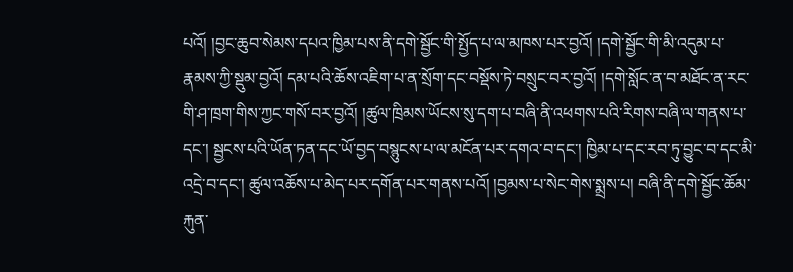པའོ། །བྱང་ཆུབ་སེམས་དཔའ་ཁྱིམ་པས་ནི་དགེ་སྦྱོང་གི་སྤྱོད་པ་ལ་མཁས་པར་བྱའོ། །དགེ་སྦྱོང་གི་མི་འདུམ་པ་རྣམས་ཀྱི་སྡུམ་བྱའོ། དམ་པའི་ཆོས་འཇིག་པ་ན་སྲོག་དང་བསྡོས་ཏེ་བསྲུང་བར་བྱའོ། །དགེ་སློང་ན་བ་མཐོང་ན་རང་གི་ཤ་ཁྲག་གིས་ཀྱང་གསོ་བར་བྱའོ། །ཚུལ་ཁྲིམས་ཡོངས་སུ་དག་པ་བཞི་ནི་འཕགས་པའི་རིགས་བཞི་ལ་གནས་པ་དང་། སྦྱངས་པའི་ཡོན་ཏན་དང་ཡོ་བྱད་བསྙུངས་པ་ལ་མངོན་པར་དགའ་བ་དང་། ཁྱིམ་པ་དང་རབ་ཏུ་བྱུང་བ་དང་མི་འདྲེ་བ་དང་། ཚུལ་འཆོས་པ་མེད་པར་དགོན་པར་གནས་པའོ། །བྱམས་པ་སེང་གེས་སྨྲས་པ། བཞི་ནི་དགེ་སྦྱོང་ཆོམ་རྐུན་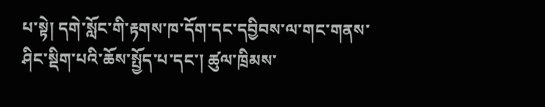པ་སྟེ། དགེ་སློང་གི་རྟགས་ཁ་དོག་དང་དབྱིབས་ལ་གང་གནས་ཤིང་སྡིག་པའི་ཆོས་སྤྱོད་པ་དང་། ཚུལ་ཁྲིམས་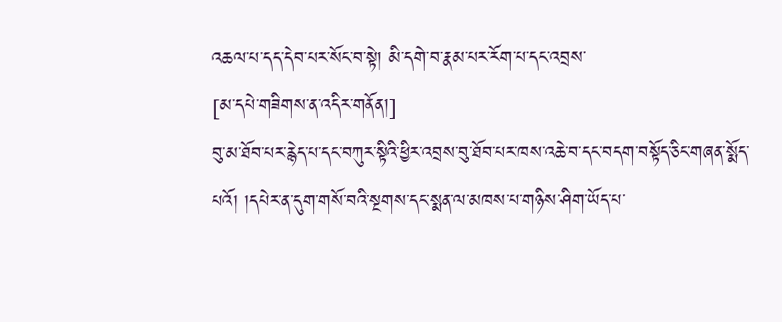འཆལ་པ་དད་དེབ་པར་སོང་བ་སྟེ། མི་དགེ་བ་རྣམ་པར་རོག་པ་དང་འབྲས་
[མ་དཔེ་གཟིགས་ན་འདིར་གནོན།]
བུ་མ་ཐོབ་པར་རྙེད་པ་དང་བཀུར་སྟིའི་ཕྱིར་འབྲས་བུ་ཐོབ་པར་ཁས་འཆེ་བ་དང་བདག་བསྟོད་ཅིང་གཞན་སྨོད་པའོ། །དཔེར་ན་དུག་གསོ་བའི་སྔགས་དང་སྨན་ལ་མཁས་པ་གཉིས་ཤིག་ཡོད་པ་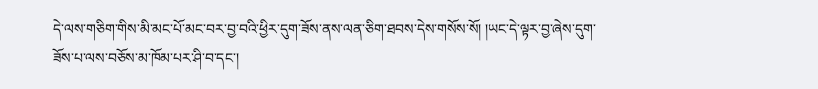དེ་ལས་གཅིག་གིས་མི་མང་པོ་མང་བར་བྱ་བའི་ཕྱིར་དུག་ཟོས་ནས་ལན་ཅིག་ཐབས་དེས་གསོས་སོ། །ཡང་དེ་ལྟར་བྱ་ཞེས་དུག་ཟོས་པ་ལས་བཅོས་མ་ཁོམ་པར་ཤི་བ་དང་།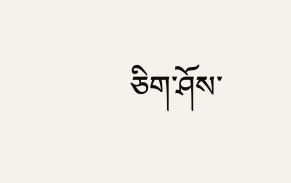ཅིག་ཤོས་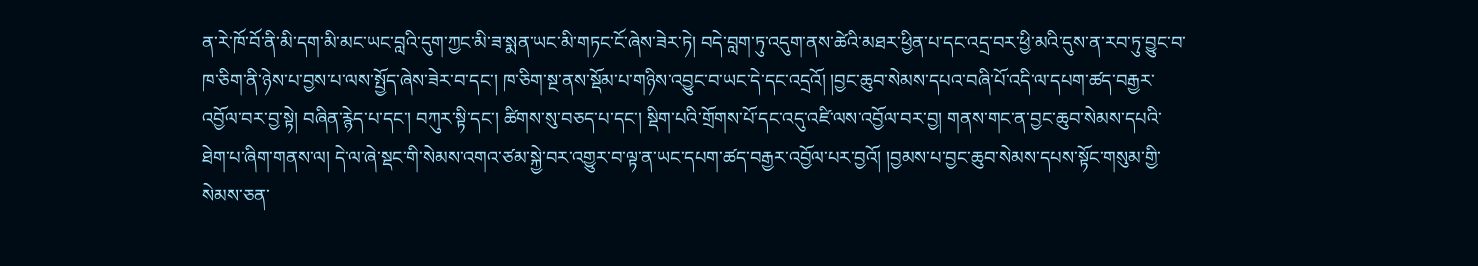ན་རེ་ཁོ་བོ་ནི་མི་དག་མི་མང་ཡང་བླའི་དུག་ཀྱང་མི་ཟ་སྨན་ཡང་མི་གཏང་ངོ་ཞེས་ཟེར་ཏེ། བདེ་བླག་ཏུ་འདུག་ནས་ཚེའི་མཐར་ཕྱིན་པ་དང་འདྲ་བར་ཕྱི་མའི་དུས་ན་རབ་ཏུ་བྱུང་བ་ཁ་ཅིག་ནི་ཉེས་པ་བྱས་པ་ལས་སྤྱོད་ཞེས་ཟེར་བ་དང་། ཁ་ཅིག་སྔ་ནས་སྡོམ་པ་གཉིས་འབྱུང་བ་ཡང་དེ་དང་འདྲའོ། །བྱང་ཆུབ་སེམས་དཔའ་བཞི་པོ་འདི་ལ་དཔག་ཚད་བརྒྱར་འབྱོལ་བར་བྱ་སྟེ། བཞིན་རྙེད་པ་དང་། བཀུར་སྟི་དང་། ཚིགས་སུ་བཅད་པ་དང་། སྡིག་པའི་གྲོགས་པོ་དང་འདུ་འཛི་ལས་འབྱོལ་བར་བྱ། གནས་གང་ན་བྱང་ཆུབ་སེམས་དཔའི་ཐེག་པ་ཞིག་གནས་ལ། དེ་ལ་ཞེ་སྡང་གི་སེམས་འགའ་ཙམ་སྐྱེ་བར་འགྱུར་བ་ལྟ་ན་ཡང་དཔག་ཚད་བརྒྱར་འབྱོལ་པར་བྱའོ། །བྱམས་པ་བྱང་ཆུབ་སེམས་དཔས་སྟོང་གསུམ་གྱི་སེམས་ཅན་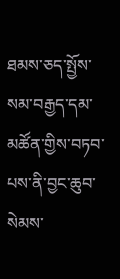ཐམས་ཅད་སྤྱོས་སམ་བརྒྱད་དམ་མཚོན་གྱིས་བཏབ་པས་ནི་བྱང་ཆུབ་སེམས་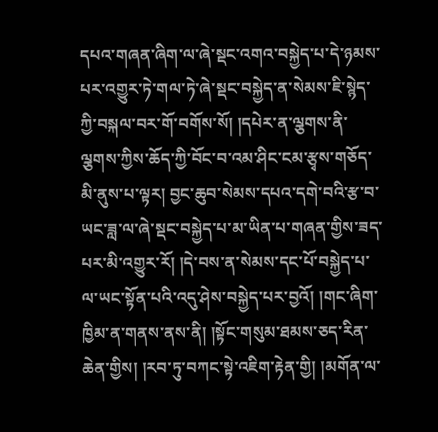དཔའ་གཞན་ཞིག་ལ་ཞེ་སྡང་འགའ་བསྐྱེད་པ་དེ་ཉམས་པར་འགྱུར་ཏེ་གལ་ཏེ་ཞེ་སྡང་བསྐྱེད་ན་སེམས་ཇི་སྙེད་ཀྱི་བསྐལ་བར་གོ་བགོས་སོ། །དཔེར་ན་ལྕགས་ནི་ལྕགས་ཀྱིས་ཆོད་ཀྱི་བོང་བ་འམ་ཤིང་ངམ་རྩྭས་གཅོད་མི་ནུས་པ་ལྟར། བྱང་ཆུབ་སེམས་དཔའ་དགེ་བའི་རྩ་བ་ཡང་ཟླ་ལ་ཞེ་སྡང་བསྐྱེད་པ་མ་ཡིན་པ་གཞན་གྱིས་ཟད་པར་མི་འགྱུར་རོ། །དེ་བས་ན་སེམས་དང་པོ་བསྐྱེད་པ་ལ་ཡང་སྟོན་པའི་འདུ་ཤེས་བསྐྱེད་པར་བྱའོ། །གང་ཞིག་ཁྱིམ་ན་གནས་ནས་ནི། །སྟོང་གསུམ་ཐམས་ཅད་རིན་ཆེན་གྱིས། །རབ་ཏུ་བཀང་སྟེ་འཇིག་རྟེན་གྱི། །མགོན་ལ་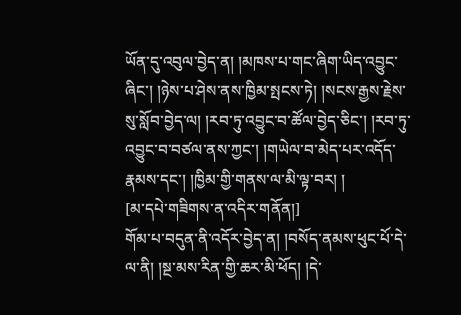ཡོན་དུ་འབུལ་བྱེད་ན། །མཁས་པ་གང་ཞིག་ཡིད་འབྱུང་ཞིང་། །ཉེས་པ་ཤེས་ནས་ཁྱིམ་སྤངས་ཏེ། །སངས་རྒྱས་རྗེས་སུ་སློབ་བྱེད་ལ། །རབ་ཏུ་འབྱུང་བ་ཚོལ་བྱེད་ཅིང་། །རབ་ཏུ་འབྱུང་བ་བཙལ་ནས་ཀྱང་། །གཡེལ་བ་མེད་པར་འདོད་རྣམས་དང་། །ཁྱིམ་གྱི་གནས་ལ་མི་ལྟ་བར། །
[མ་དཔེ་གཟིགས་ན་འདིར་གནོན།]
གོམ་པ་བདུན་ནི་འདོར་བྱེད་ན། །བསོད་ནམས་ཕུང་པོ་དེ་ལ་ནི། །སྔ་མས་རིན་གྱི་ཆར་མི་ཕོད། །དེ་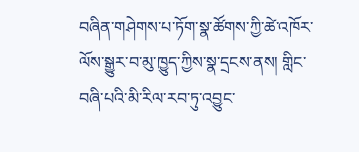བཞིན་གཤེགས་པ་ཏོག་སྣ་ཚོགས་ཀྱི་ཚེ་འཁོར་ལོས་སྒྱུར་བ་མུ་ཁྱུད་ཀྱིས་སྣ་དྲངས་ནས། གླིང་བཞི་པའི་མི་རིལ་རབ་ཏུ་འབྱུང་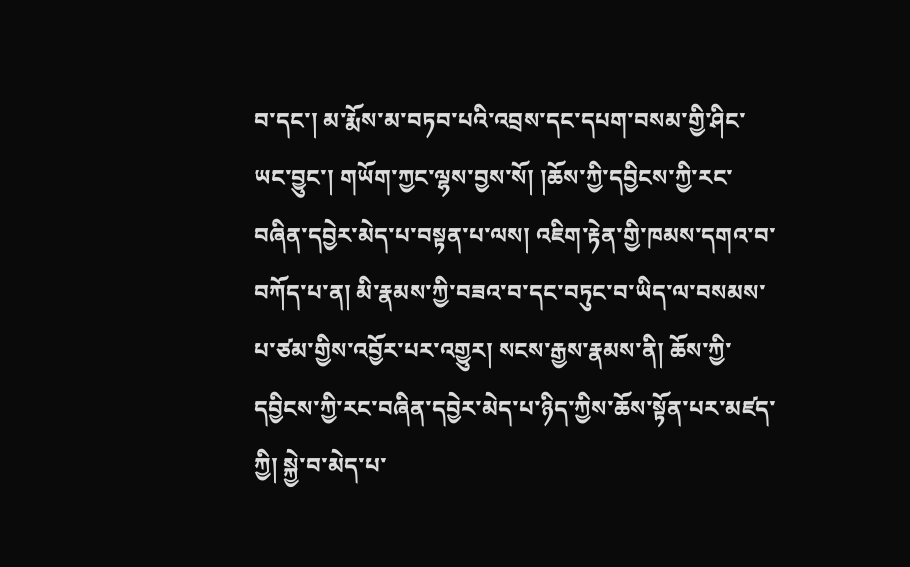བ་དང་། མ་རྨོས་མ་བཏབ་པའི་འབྲས་དང་དཔག་བསམ་གྱི་ཤིང་ཡང་བྱུང་། གཡོག་ཀྱང་ལྷས་བྱས་སོ། །ཆོས་ཀྱི་དབྱིངས་ཀྱི་རང་བཞིན་དབྱེར་མེད་པ་བསྟན་པ་ལས། འཇིག་རྟེན་གྱི་ཁམས་དགའ་བ་བཀོད་པ་ན། མི་རྣམས་ཀྱི་བཟའ་བ་དང་བཏུང་བ་ཡིད་ལ་བསམས་པ་ཙམ་གྱིས་འབྱོར་པར་འགྱུར། སངས་རྒྱས་རྣམས་ནི། ཆོས་ཀྱི་དབྱིངས་ཀྱི་རང་བཞིན་དབྱེར་མེད་པ་ཉིད་ཀྱིས་ཆོས་སྟོན་པར་མཛད་ཀྱི། སྐྱེ་བ་མེད་པ་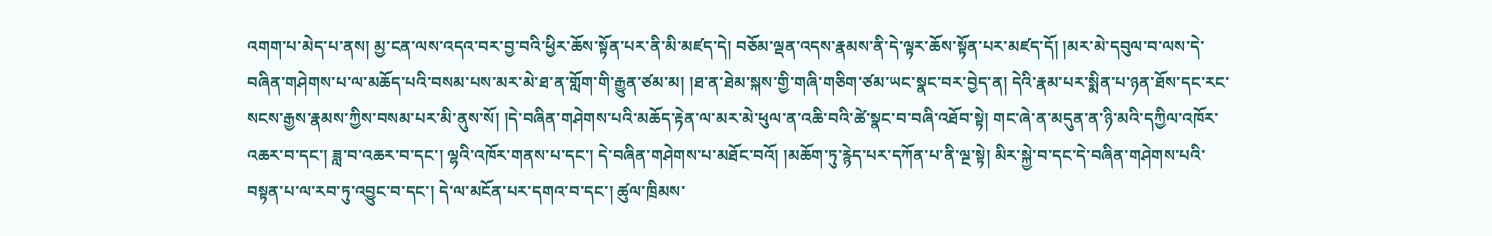འགག་པ་མེད་པ་ནས། མྱ་ངན་ལས་འདའ་བར་བྱ་བའི་ཕྱིར་ཆོས་སྟོན་པར་ནི་མི་མཛད་དེ། བཅོམ་ལྡན་འདས་རྣམས་ནི་དེ་ལྟར་ཆོས་སྟོན་པར་མཛད་དོ། །མར་མེ་དབུལ་བ་ལས་དེ་བཞིན་གཤེགས་པ་ལ་མཆོད་པའི་བསམ་པས་མར་མེ་ཐ་ན་གློག་གི་རྒྱུན་ཙམ་མ། །ཐ་ན་ཐེམ་སྐས་གྱི་གཞི་གཅིག་ཙམ་ཡང་སྣང་བར་བྱེད་ན། དེའི་རྣམ་པར་སྨིན་པ་ཉན་ཐོས་དང་རང་སངས་རྒྱས་རྣམས་ཀྱིས་བསམ་པར་མི་ནུས་སོ། །དེ་བཞིན་གཤེགས་པའི་མཆོད་རྟེན་ལ་མར་མེ་ཕུལ་ན་འཆི་བའི་ཚེ་སྣང་བ་བཞི་འཐོབ་སྟེ། གང་ཞེ་ན་མདུན་ན་ཉི་མའི་དཀྱིལ་འཁོར་འཆར་བ་དང་། ཟླ་བ་འཆར་བ་དང་། ལྷའི་འཁོར་གནས་པ་དང་། དེ་བཞིན་གཤེགས་པ་མཐོང་བའོ། །མཆོག་ཏུ་རྙེད་པར་དཀོན་པ་ནི་ལྔ་སྟེ། མིར་སྐྱེ་བ་དང་དེ་བཞིན་གཤེགས་པའི་བསྟན་པ་ལ་རབ་ཏུ་འབྱུང་བ་དང་། དེ་ལ་མངོན་པར་དགའ་བ་དང་། ཚུལ་ཁྲིམས་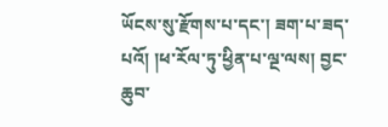ཡོངས་སུ་རྫོགས་པ་དང་། ཟག་པ་ཟད་པའོ། །ཕ་རོལ་ཏུ་ཕྱིན་པ་ལྔ་ལས། བྱང་ཆུབ་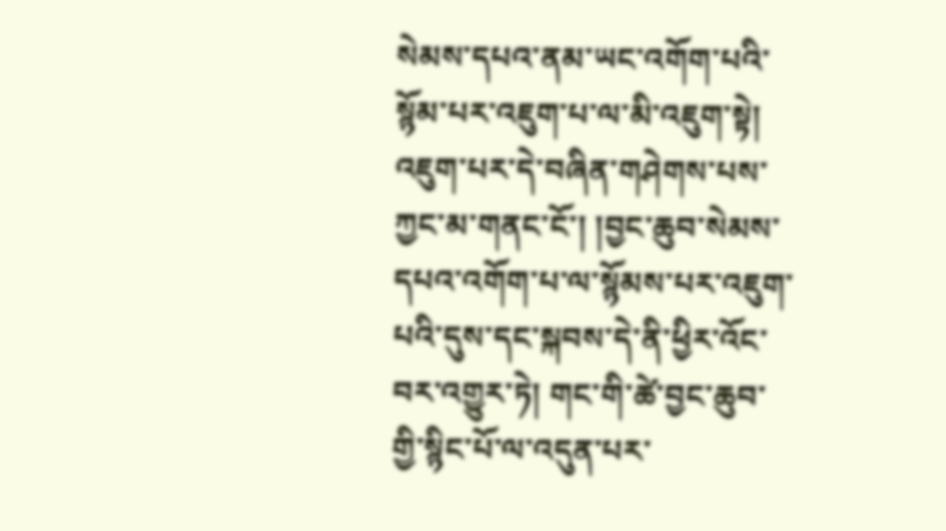སེམས་དཔའ་ནམ་ཡང་འགོག་པའི་སྙོམ་པར་འཇུག་པ་ལ་མི་འཇུག་སྟེ། འཇུག་པར་དེ་བཞིན་གཤེགས་པས་ཀྱང་མ་གནང་ངོ་། །བྱང་ཆུབ་སེམས་དཔའ་འགོག་པ་ལ་སྙོམས་པར་འཇུག་པའི་དུས་དང་སྐབས་དེ་ནི་ཕྱིར་འོང་བར་འགྱུར་ཏེ། གང་གི་ཚེ་བྱང་ཆུབ་གྱི་སྙིང་པོ་ལ་འདུན་པར་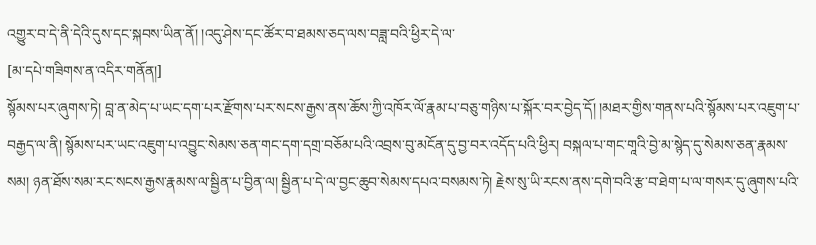འགྱུར་བ་དེ་ནི་དེའི་དུས་དང་སྐབས་ཡིན་ནོ། །འདུ་ཤེས་དང་ཚོར་བ་ཐམས་ཅད་ལས་བཟླ་བའི་ཕྱིར་དེ་ལ་
[མ་དཔེ་གཟིགས་ན་འདིར་གནོན།]
སྙོམས་པར་ཞུགས་ཏེ། བླ་ན་མེད་པ་ཡང་དག་པར་རྫོགས་པར་སངས་རྒྱས་ནས་ཆོས་ཀྱི་འཁོར་ལོ་རྣམ་པ་བཅུ་གཉིས་པ་སྐོར་བར་བྱེད་དོ། །མཐར་གྱིས་གནས་པའི་སྙོམས་པར་འཇུག་པ་བརྒྱད་ལ་ནི། སྙོམས་པར་ཡང་འཇུག་པ་འབྱུང་སེམས་ཅན་གང་དག་དགྲ་བཅོམ་པའི་འབྲས་བུ་མངོན་དུ་བྱ་བར་འདོད་པའི་ཕྱིར། བསྐལ་པ་གང་གཱའི་བྱེ་མ་སྙེད་དུ་སེམས་ཅན་རྣམས་སམ། ཉན་ཐོས་སམ་རང་སངས་རྒྱས་རྣམས་ལ་སྦྱིན་པ་བྱིན་ལ། སྦྱིན་པ་དེ་ལ་བྱང་ཆུབ་སེམས་དཔའ་བསམས་ཏེ། རྗེས་སུ་ཡི་རངས་ནས་དགེ་བའི་རྩ་བ་ཐེག་པ་ལ་གསར་དུ་ཞུགས་པའི་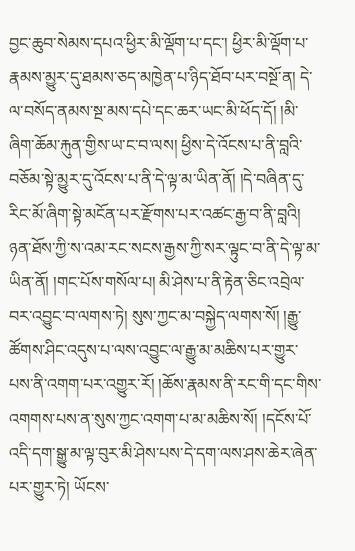བྱང་ཆུབ་སེམས་དཔའ་ཕྱིར་མི་ལྡོག་པ་དང་། ཕྱིར་མི་ལྡོག་པ་རྣམས་མྱུར་དུ་ཐམས་ཅད་མཁྱེན་པ་ཉིད་ཐོབ་པར་བསྔོ་ན། དེ་ལ་བསོད་ནམས་སྔ་མས་དཔེ་དང་ཆར་ཡང་མི་ཕོད་དོ། །མི་ཞིག་ཆོམ་རྐུན་གྱིས་ཡ་ང་བ་ལས། ཕྱིས་དེ་འོངས་པ་ནི་བླའི་བཅོམ་སྟེ་མྱུར་དུ་འོངས་པ་ནི་དེ་ལྟ་མ་ཡིན་ནོ། །དེ་བཞིན་དུ་རིང་མོ་ཞིག་སྟེ་མངོན་པར་རྫོགས་པར་འཚང་རྒྱ་བ་ནི་བླའི། ཉན་ཐོས་ཀྱི་ས་འམ་རང་སངས་རྒྱས་ཀྱི་སར་ལྟུང་བ་ནི་དེ་ལྟ་མ་ཡིན་ནོ། །གང་པོས་གསོལ་པ། མི་ཤེས་པ་ནི་རྟེན་ཅིང་འབྲེལ་བར་འབྱུང་བ་ལགས་ཏེ། སུས་ཀྱང་མ་བསྐྱེད་ལགས་སོ། །རྒྱུ་ཚོགས་ཤིང་འདུས་པ་ལས་འབྱུང་ལ་རྒྱུ་མ་མཆིས་པར་གྱུར་པས་ནི་འགག་པར་འགྱུར་རོ། །ཆོས་རྣམས་ནི་རང་གི་དང་གིས་འགགས་པས་ན་སུས་ཀྱང་འགག་པ་མ་མཆིས་སོ། །དངོས་པོ་འདི་དག་སྒྱུ་མ་ལྟ་བུར་མི་ཤེས་པས་དེ་དག་ལས་ཤས་ཆེར་ཞེན་པར་གྱུར་ཏེ། ཡོངས་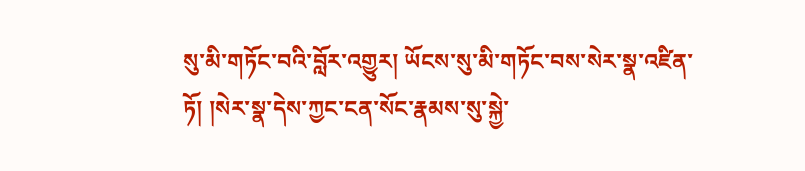སུ་མི་གཏོང་བའི་བློར་འགྱུར། ཡོངས་སུ་མི་གཏོང་བས་སེར་སྣ་འཛིན་ཏོ། །སེར་སྣ་དེས་ཀྱང་ངན་སོང་རྣམས་སུ་སྐྱེ་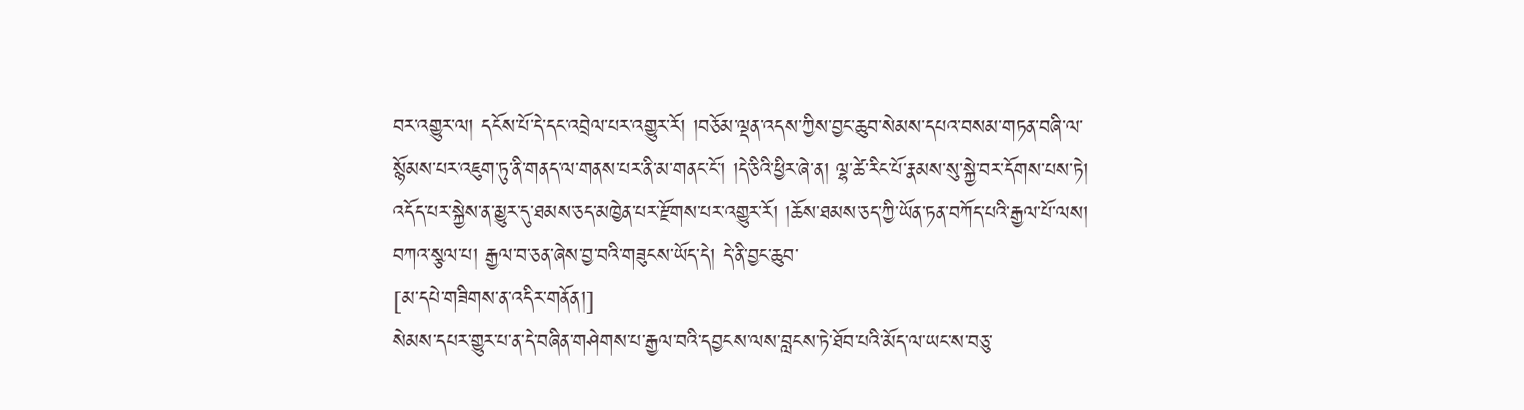བར་འགྱུར་ལ། དངོས་པོ་དེ་དང་འབྲེལ་པར་འགྱུར་རོ། །བཅོམ་ལྡན་འདས་ཀྱིས་བྱང་ཆུབ་སེམས་དཔའ་བསམ་གཏན་བཞི་ལ་སྙོམས་པར་འཇུག་ཏུ་ནི་གནད་ལ་གནས་པར་ནི་མ་གནང་ངོ་། །དེ་ཅིའི་ཕྱིར་ཞེ་ན། ལྷ་ཚེ་རིང་པོ་རྣམས་སུ་སྐྱེ་བར་དོགས་པས་ཏེ། འདོད་པར་སྐྱེས་ན་མྱུར་དུ་ཐམས་ཅད་མཁྱེན་པར་རྫོགས་པར་འགྱུར་རོ། །ཆོས་ཐམས་ཅད་ཀྱི་ཡོན་ཏན་བཀོད་པའི་རྒྱལ་པོ་ལས། བཀའ་སྩལ་པ། རྒྱལ་བ་ཅན་ཞེས་བྱ་བའི་གཟུངས་ཡོད་དེ། དེ་ནི་བྱང་ཆུབ་
[མ་དཔེ་གཟིགས་ན་འདིར་གནོན།]
སེམས་དཔར་གྱུར་པ་ན་དེ་བཞིན་གཤེགས་པ་རྒྱལ་བའི་དབྱངས་ལས་བླངས་ཏེ་ཐོབ་པའི་མོད་ལ་ཡང་ས་བཅུ་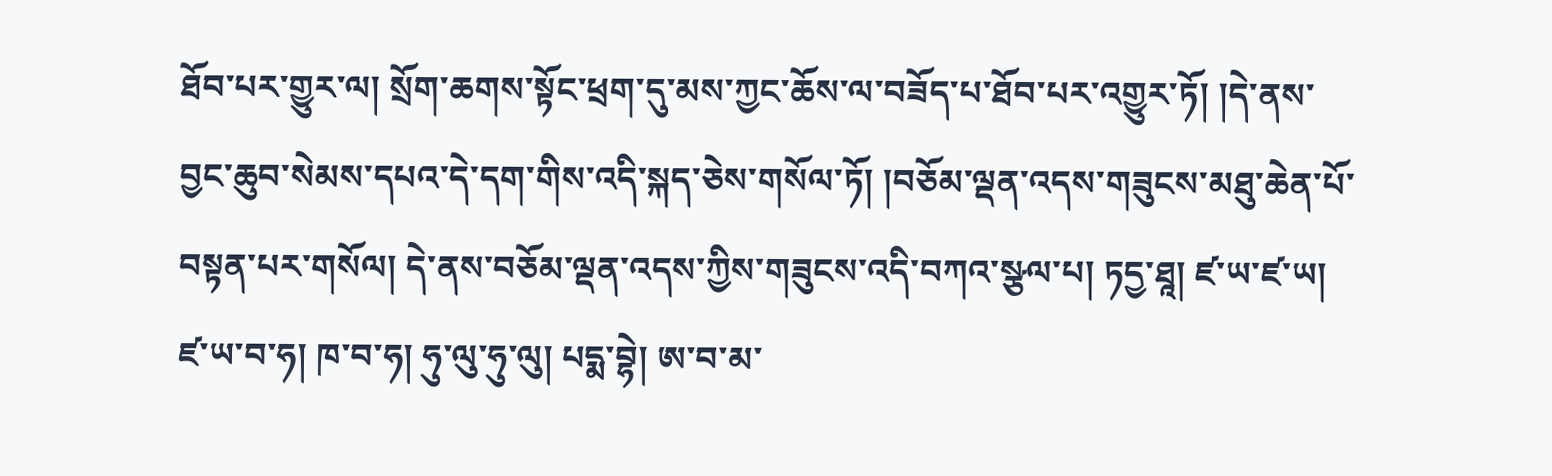ཐོབ་པར་གྱུར་ལ། སྲོག་ཆགས་སྟོང་ཕྲག་དུ་མས་ཀྱང་ཆོས་ལ་བཟོད་པ་ཐོབ་པར་འགྱུར་ཏོ། །དེ་ནས་བྱང་ཆུབ་སེམས་དཔའ་དེ་དག་གིས་འདི་སྐད་ཅེས་གསོལ་ཏོ། །བཅོམ་ལྡན་འདས་གཟུངས་མཐུ་ཆེན་པོ་བསྟན་པར་གསོལ། དེ་ནས་བཅོམ་ལྡན་འདས་ཀྱིས་གཟུངས་འདི་བཀའ་སྩལ་པ། ཏདྱ་ཐཱ། ཛ་ཡ་ཛ་ཡ། ཛ་ཡ་བ་ཧ། ཁ་བ་ཧ། ཧུ་ལུ་ཧུ་ལུ། པདྨ་བྷེ། ཨ་བ་མ་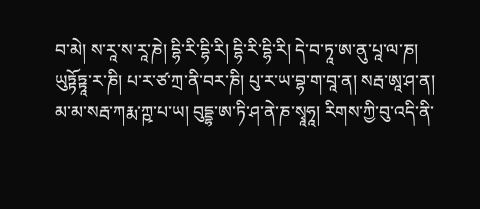བ་མེ། ས་རཱ་ས་རཱ་ཎེ། དྷི་རི་དྷི་རི། དྷི་རི་དྷི་རི། དེ་བ་ཏཱ་ཨ་ནུ་པཱ་ལ་ཎ། ཡུཏྟོཏྟཱ་ར་ཎི། པ་ར་ཙ་ཀྲ་ནི་བར་ཎི། པུ་ར་ཡ་བྷ་ག་བཱ་ན། སརྦ་ཨཱ་ཤ་ན། མ་མ་སརྦ་ཀརྨ་ཀྵ་པ་ཡ། བུདྡྷ་ཨ་ཏི་ཤ་ནེ་ཎ་སྭཱཧཱ། རིགས་ཀྱི་བུ་འདི་ནི་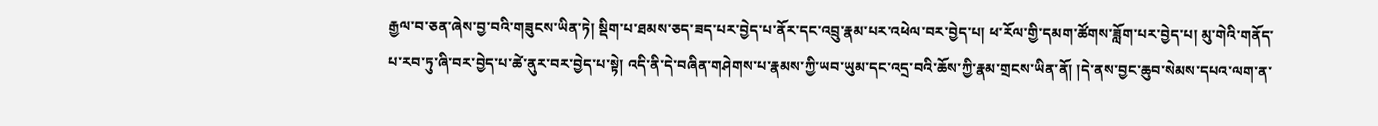རྒྱལ་བ་ཅན་ཞེས་བྱ་བའི་གཟུངས་ཡིན་ཏེ། སྡིག་པ་ཐམས་ཅད་ཟད་པར་བྱེད་པ་ནོར་དང་འབྲུ་རྣམ་པར་འཕེལ་བར་བྱེད་པ། ཕ་རོལ་གྱི་དམག་ཚོགས་ཟློག་པར་བྱེད་པ། མུ་གེའི་གནོད་པ་རབ་ཏུ་ཞི་བར་བྱེད་པ་ཚེ་ནུར་བར་བྱེད་པ་སྟེ། འདི་ནི་དེ་བཞིན་གཤེགས་པ་རྣམས་ཀྱི་ཡབ་ཡུམ་དང་འདྲ་བའི་ཆོས་ཀྱི་རྣམ་གྲངས་ཡིན་ནོ། །དེ་ནས་བྱང་ཆུབ་སེམས་དཔའ་ལག་ན་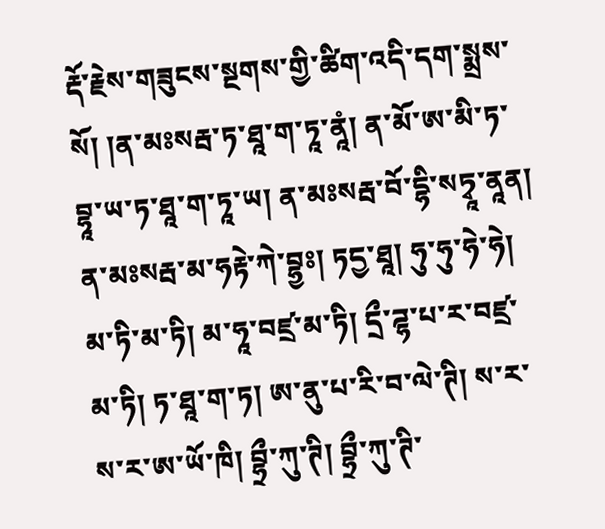རྡོ་རྗེས་གཟུངས་སྔགས་གྱི་ཚིག་འདི་དག་སྨྲས་སོ། །ན་མཿསརྦ་ཏ་ཐཱ་ག་ཏཱ་ནཱཾ། ན་མོ་ཨ་མི་ཏ་བྷཱ་ཡ་ཏ་ཐཱ་ག་ཏཱ་ཡ། ན་མཿསརྦ་བོ་དྷི་སཏྭཱ་ནཱན། ན་མཿསརྦ་མ་ཧརྟེ་ཀེ་བྷྱཿ། ཏདྱ་ཐཱ། ཧུ་ཧུ་ཧེ་ཧེ། མ་ཏི་མ་ཏི། མ་ཧཱ་བཛྲ་མ་ཏི། དྲྀ་ཌྷ་པ་ར་བཛྲ་མ་ཏི། ཏ་ཐཱ་ག་ཏ། ཨ་ནུ་པ་རི་བ་ལེ་ཊི། ས་ར་ས་ར་ཨ་ཡོ་ཁི། བྷྲྀ་ཀུ་ཊི། བྷྲྀ་ཀུ་ཊི་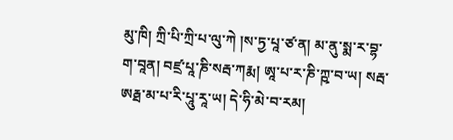མུ་ཁི། ཀྲི་པི་ཀྲི་པ་ལུ་ཀེ །ས་ཏྱ་པཱ་ཙ་ན། མ་ནུ་སྨ་ར་བྷ་ག་བཱན། བཛྲ་པཱ་ཎི་སརྦ་ཀརྨ། ཨཱ་པ་ར་ཎི་ཀྵ་བ་ཡ། སརྦ་ཨརྠ་མ་པ་རི་པཱུ་རཱ་ཡ། དེ་ཧི་མེ་བ་རམ།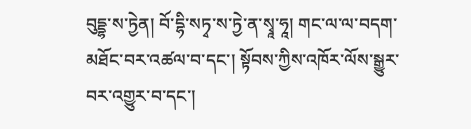བུདྡྷ་ས་ཏྱེན། བོ་དྷི་སཏྭ་ས་ཏྱེ་ན་སྭཱ་ཧཱ། གང་ལ་ལ་བདག་མཐོང་བར་འཚལ་བ་དང་། སྟོབས་ཀྱིས་འཁོར་ལོས་སྒྱུར་བར་འགྱུར་བ་དང་།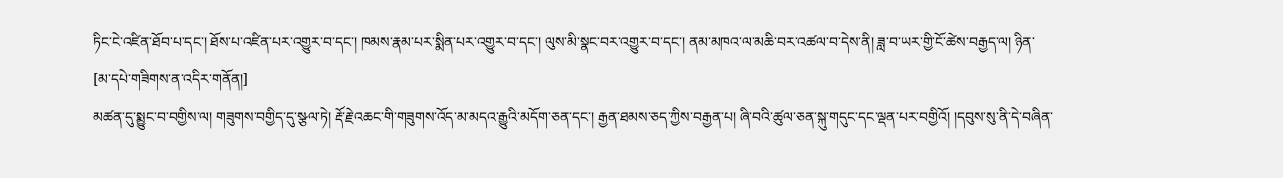ཏིང་ངེ་འཛིན་ཐོབ་པ་དང་། ཐོས་པ་འཛིན་པར་འགྱུར་བ་དང་། ཁམས་རྣམ་པར་སྨིན་པར་འགྱུར་བ་དང་། ལུས་མི་སྣང་བར་འགྱུར་བ་དང་། ནམ་མཁའ་ལ་མཆི་བར་འཚལ་བ་དེས་ནི། ཟླ་བ་ཡར་གྱི་ངོ་ཚེས་བརྒྱད་ལ། ཉིན་
[མ་དཔེ་གཟིགས་ན་འདིར་གནོན།]
མཚན་དུ་སྨྱུང་བ་བགྱིས་ལ། གཟུགས་བགྱིད་དུ་སྩལ་ཏེ། རྡོ་རྗེ་འཆང་གི་གཟུགས་འོད་མ་མདའ་རྒྱུའི་མདོག་ཅན་དང་། རྒྱན་ཐམས་ཅད་ཀྱིས་བརྒྱན་པ། ཞི་བའི་ཚུལ་ཅན་སྐུ་གདུང་དང་ལྡན་པར་བགྱིའོ། །དབུས་སུ་ནི་དེ་བཞིན་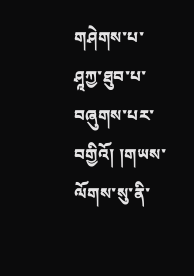གཤེགས་པ་ཤཱཀྱ་ཐུབ་པ་བཞུགས་པར་བགྱིའོ། །གཡས་ལོགས་སུ་ནི་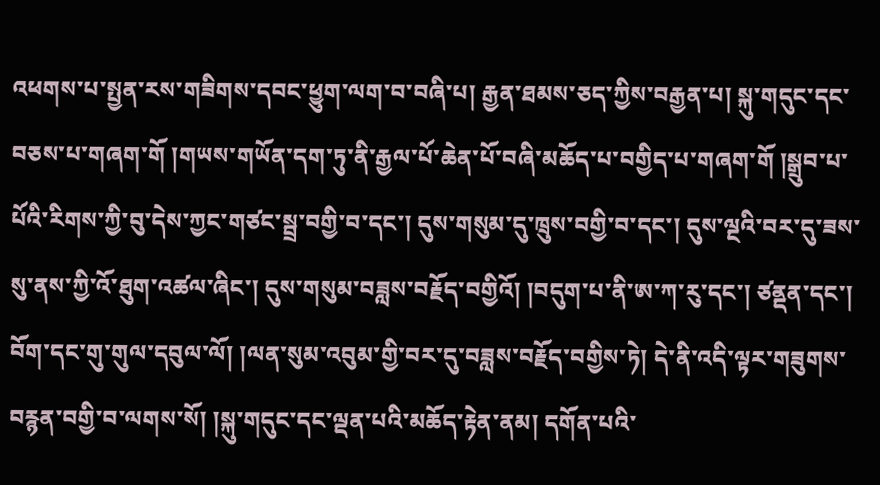འཕགས་པ་སྤྱན་རས་གཟིགས་དབང་ཕྱུག་ལག་བ་བཞི་པ། རྒྱན་ཐམས་ཅད་ཀྱིས་བརྒྱན་པ། སྐུ་གདུང་དང་བཅས་པ་གཞག་གོ །གཡས་གཡོན་དག་ཏུ་ནི་རྒྱལ་པོ་ཆེན་པོ་བཞི་མཆོད་པ་བགྱིད་པ་གཞག་གོ །སྒྲུབ་པ་པོའི་རིགས་ཀྱི་བུ་དེས་ཀྱང་གཙང་སྦྲ་བགྱི་བ་དང་། དུས་གསུམ་དུ་ཁྲུས་བགྱི་བ་དང་། དུས་ལྔའི་བར་དུ་ཟས་སུ་ནས་ཀྱི་འོ་ཐུག་འཚལ་ཞིང་། དུས་གསུམ་བཟླས་བརྗོད་བགྱིའོ། །བདུག་པ་ནི་ཨ་ཀ་རུ་དང་། ཙནྡན་དང་། བོག་དང་གུ་གུལ་དབུལ་ལོ། །ལན་སུམ་འབུམ་གྱི་བར་དུ་བཟླས་བརྗོད་བགྱིས་ཏེ། དེ་ནི་འདི་ལྟར་གཟུགས་བརྙན་བགྱི་བ་ལགས་སོ། །སྐུ་གདུང་དང་ལྡན་པའི་མཆོད་རྟེན་ནམ། དགོན་པའི་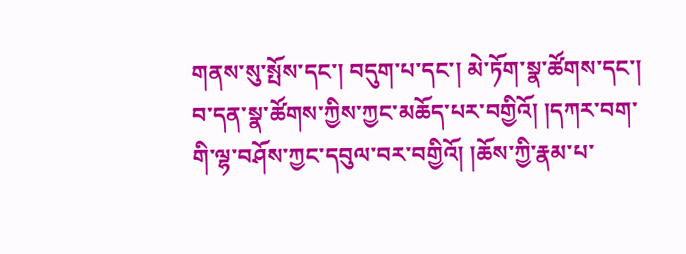གནས་སུ་སྤོས་དང་། བདུག་པ་དང་། མེ་ཏོག་སྣ་ཚོགས་དང་། བ་དན་སྣ་ཚོགས་ཀྱིས་ཀྱང་མཆོད་པར་བགྱིའོ། །དཀར་བག་གི་ལྷ་བཤོས་ཀྱང་དབུལ་བར་བགྱིའོ། །ཆོས་ཀྱི་རྣམ་པ་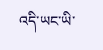འདི་ཡང་ཡི་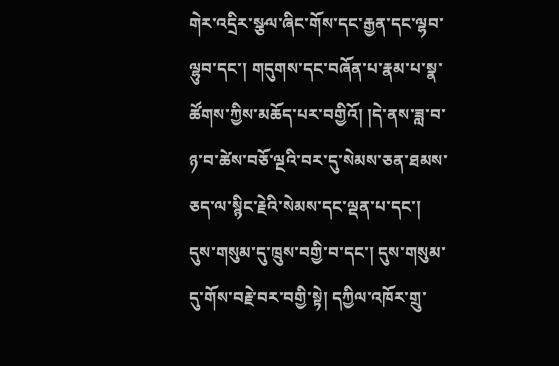གེར་འདྲིར་སྩལ་ཞིང་གོས་དང་རྒྱན་དང་ལྷབ་ལྷུབ་དང་། གདུགས་དང་བཞོན་པ་རྣམ་པ་སྣ་ཚོགས་ཀྱིས་མཆོད་པར་བགྱིའོ། །དེ་ནས་ཟླ་བ་ཉ་བ་ཚེས་བཅོ་ལྔའི་བར་དུ་སེམས་ཅན་ཐམས་ཅད་ལ་སྙིང་རྗེའི་སེམས་དང་ལྡན་པ་དང་། དུས་གསུམ་དུ་ཁྲུས་བགྱི་བ་དང་། དུས་གསུམ་དུ་གོས་བརྗེ་བར་བགྱི་སྟེ། དཀྱིལ་འཁོར་གྲུ་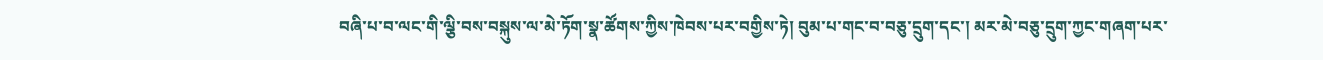བཞི་པ་བ་ལང་གི་ལྕི་བས་བསྐུས་ལ་མེ་ཏོག་སྣ་ཚོགས་ཀྱིས་ཁེབས་པར་བགྱིས་ཏེ། བུམ་པ་གང་བ་བཅུ་དྲུག་དང་། མར་མེ་བཅུ་དྲུག་ཀྱང་གཞག་པར་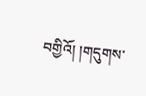བགྱིའོ། །གདུགས་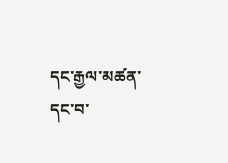དང་རྒྱལ་མཚན་དང་བ་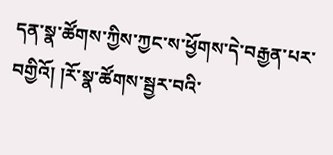དན་སྣ་ཚོགས་ཀྱིས་ཀྱང་ས་ཕྱོགས་དེ་བརྒྱན་པར་བགྱིའོ། །རོ་སྣ་ཚོགས་སྦྱར་བའི་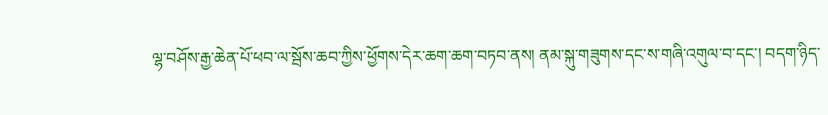ལྷ་བཤོས་རྒྱ་ཆེན་པོ་ཕབ་ལ་སྦོས་ཆབ་ཀྱིས་ཕྱོགས་དེར་ཆག་ཆག་བཏབ་ནས། ནམ་སྐུ་གཟུགས་དང་ས་གཞི་འགུལ་བ་དང་། བདག་ཉིད་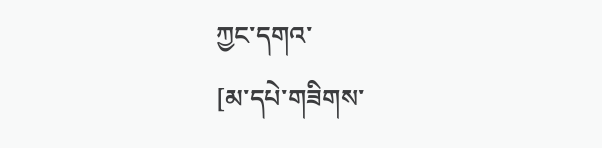ཀྱང་དགའ་
[མ་དཔེ་གཟིགས་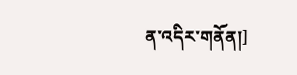ན་འདིར་གནོན།]